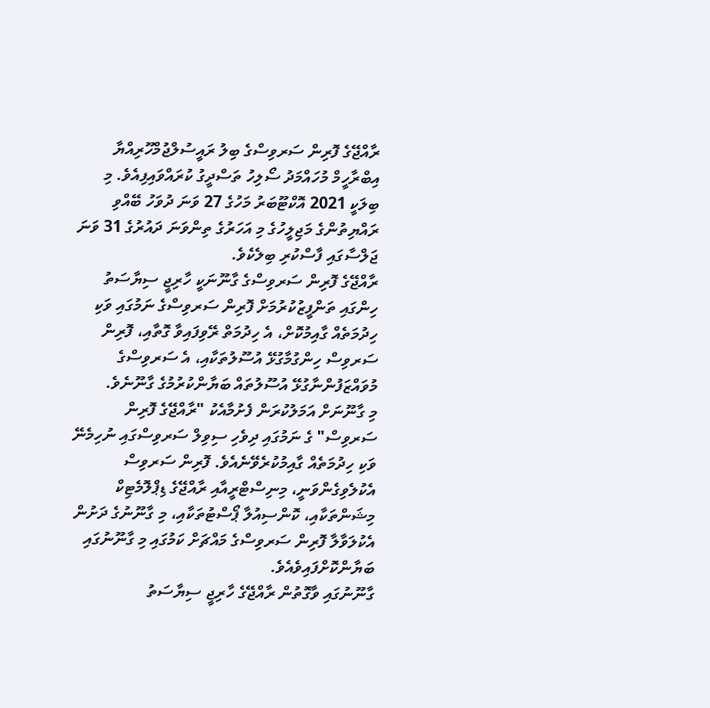ރާއްޖޭގެ ފޮރިން ސަރވިސްގެ ބިލު ރައީސުލްޖުމްހޫރިއްޔާ އިބްރާހީމް މުހައްމަދު ސޯލިހު ތަސްދީގު ކުރައްވައިފިއެވެ. މި ބިލަކީ 2021 އޮކްޓޫބަރު މަހުގެ 27 ވަނަ ދުވަހު ބޭއްވި ރައްޔިތުންގެ މަޖިލީހުގެ މި އަހަރުގެ ތިންވަނަ ދައުރުގެ 31 ވަނަ ޖަލްސާގައި ފާސްކުރި ބިލެކެވެ.
ރާއްޖޭގެ ފޮރިން ސަރވިސްގެ ގާނޫނަކީ ހާރިޖީ ސިޔާސަތު ހިންގައި ތަންފީޒުކުރުމަށް ފޮރިން ސަރވިސްގެ ނަމުގައި ވަކި ހިދުމަތެއް ގާއިމުކޮށް، އެ ހިދުމަތް ރޭވިފައިވާ ގޮތާއި، ފޮރިން ސަރވިސް ހިންގުމާގުޅޭ އުސޫލުތަކާއި، އެ ސަރވިސްގެ މުވައްޒަފުންނާގުޅޭ އުސޫލުތައް ބަޔާންކުރުމުގެ ގާނޫނެވެ.
މި ގާނޫނަށް އަމަލުކުރަން ފެށުމާއެކު "ރާއްޖޭގެ ފޮރިން ސަރވިސް" ގެ ނަމުގައި ދިވެހި ސިވިލް ސަރވިސްގައި ނުހިމެނޭ ވަކި ހިދުމަތެއް ގާއިމުކުރެވޭނެއެވެ. ފޮރިން ސަރވިސް އެކުލެވިގެންވަނީ، މިނިސްޓްރީއާއި ރާއްޖޭގެ ޑިޕްލޮމެޓިކް މިޝަންތަކާއި، ކޮންސިއުލާ ޕޯސްޓުތަކާއި، މި ގާނޫނުގެ ދަށުން އެކުލަވާލާ ފޮރިން ސަރވިސްގެ މައްޗަށް ކަމުގައި މި ގާނޫނުގައި ބަޔާންކޮށްފައިވެއެވެ.
ގާނޫނުގައި ވާގޮތުން ރާއްޖޭގެ ހާރިޖީ ސިޔާސަތު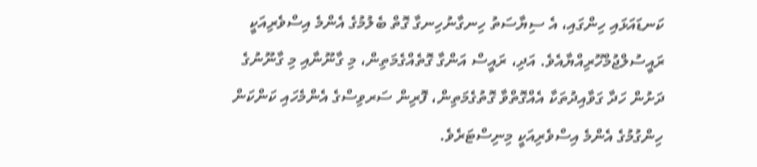ކަނޑައަޅައި ހިންގައި، އެ ސިޔާސަތު ހިނގާނުހިނގާ ގޮތް ބެލުމުގެ އެންމެ އިސްވެރިއަކީ ރައީސުލްޖުމްހޫރިއްޔާއެވެ. އަދި، ރައީސް އަންގާ ގޮތެއްގެމަތިން، މި ގާނޫނާއި މި ގާނޫނުގެ ދަށުން ހަދާ ގަވާއިދުތަކާ އެއްގޮތްވާ ގޮތުގެމަތިން، ފޮރިން ސަރވިސްގެ އެންމެހައި ކަންކަން ހިންގުމުގެ އެންމެ އިސްވެރިއަކީ މިނިސްޓަރެވެ.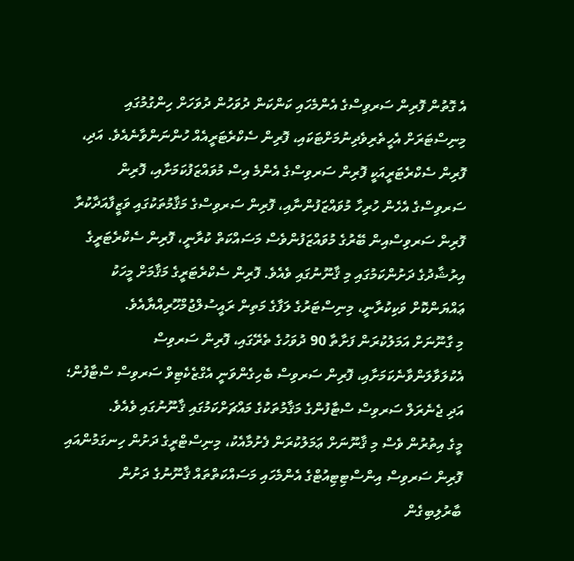އެ ގޮތުން ފޮރިން ސަރވިސްގެ އެންމެހައި ކަންކަން ދުވަހުން ދުވަހަށް ހިންގުމުގައި މިނިސްޓަރަށް އެހީތެރިވެދިނުމަށްޓަކައި، ފޮރިން ސެކްރެޓަރީއެއް ހުންނަންވާނެއެވެ. އަދި، ފޮރިން ސެކްރެޓަރީއަކީ ފޮރިން ސަރވިސްގެ އެންމެ އިސް މުވައްޒަފުކަމަށާއި، ފޮރިން ސަރވިސްގެ އެހެން ހުރިހާ މުވައްޒަފުންނާއި، ފޮރިން ސަރވިސްގެ މަޤާމުތަކުގައި ވަޒީފާއަދާކުރާ ފޮރިން ސަރވިސްއިން ބޭރުގެ މުވައްޒަފުންވެސް މަސައްކަތް ކުރާނީ، ފޮރިން ސެކްރެޓަރީގެ އިރުޝާދުގެ ދަށުންކަމުގައި މި ޤާނޫނުގައި ވެއެވެ. ފޮރިން ސެކްރެޓަރީގެ މަޤާމަށް މީހަކު ޢައްޔަންކޮށް ވަކިކުރާނީ، މިނިސްޓަރުގެ ލަފާގެ މަތިން ރައީސުލްޖުމްހޫރިއްޔާއެވެ.
މި ގާނޫނަށް އަމަލުކުރަން ފަށާތާ 90 ދުވަހުގެ ތެރޭގައި، ފޮރިން ސަރވިސް އެކުލަވާލަންވާނެކަމަށާއި، ފޮރިން ސަރވިސް ބެހިގެންވަނީ އެގްޒެކެޓިވް ސަރވިސް ސްޓާފުން؛ އަދި ޖެނެރަލް ސަރވިސް ސްޓާފުންގެ މަޤާމުތަކުގެ މައްޗަށްކަމުގައި ޤާނޫނުގައި ވެއެވެ.
މީގެ އިތުރުން ވެސް މި ޤާނޫނަށް ޢަމަލުކުރަން ފެށުމާއެކު، މިނިސްޓްރީގެ ދަށުން ހިނގަމުންއައި ފޮރިން ސަރވިސް އިންސްޓިޓިއުޓްގެ އެންމެހައި މަސައްކަތްތައް ޤާނޫނުގެ ދަށުން ބާރުލިބިގެން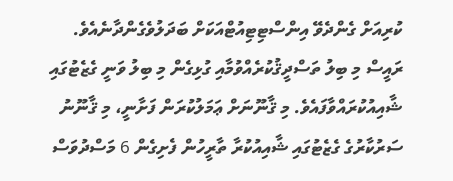ކުރިއަށް ގެންދެވޭ އިންސްޓިޓިއުޓްއަކަށް ބަދަލުވެގެންދާނެއެވެ.
ރައީސް މި ބިލު ތަސްދީޤުކުރެއްވުމާއި ގުޅިގެން މި ބިލު ވަނީ ގެޒެޓުގައި ޝާއިއުކުރައްވާފައެވެ. މި ޤާނޫނަށް ޢަމަލުކުރަން ފަށާނީ، މި ޤާނޫނު ސަރުކާރުގެ ގެޒެޓުގައި ޝާއިއުކުރާ ތާރީހުން ފެށިގެން 6 މަސްދުވަސް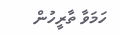ހަމަވާ ތާރީހުން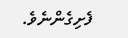ފެށިގެންނެވެ.